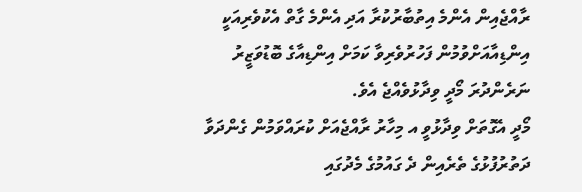ރާއްޖެއިން އެންމެ އިތުބާރުކުރާ އަދި އެންމެ ގާތް އެކުވެރިއަކީ އިންޑިއާއަށްވުމުން ފަހުރުވެރިވާ ކަމަށް އިންޑިއާގެ ބޮޑުވަޒީރު ނަރެންދުރަ މޯދީ ވިދާޅުވެއްޖެ އެވެ.
މޯދީ އެގޮތަށް ވިދާޅުވީ އ މިހާރު ރާއްޖެއަށް ކުރައްވަމުން ގެންދަވާ ދަތުރުފުޅުގެ ތެރެއިން ދެ ގައުމުގެ މެދުގައި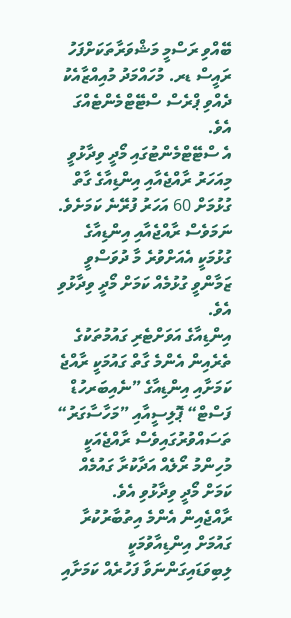ބޭއްވި ރަސްމީ މަޝްވަރާތަކަށްފަހު ރައީސް ޑރ. މުހައްމަދު މުއިއްޒާއެކު ދެއްވި ޕްރެސް ސްޓޭޓްމެންޓެއްގަ އެވެ.
އެ ސްޓޭޓްމެންޓުގައި މޯދީ ވިދާޅުވީ މިއަހަރު ރާއްޖެއާއި އިންޑިއާގެ ގާތް ގުޅުމަށް 60 އަހަރު ފުރޭނެ ކަމަށެވެ. ނަމަވެސް ރާއްޖެއާއި އިންޑިއާގެ ގުޅުމަކީ އެއަށްވުރެ މާ ދުވަސްވީ ޒަމާންވީ ގުޅުމެއް ކަމަށް މޯދީ ވިދާޅުވި އެވެ.
އިންޑިއާގެ އަވަށްޓެރި ގައުމުތަކުގެ ތެރެއިން އެންމެ ގާތް ގައުމަކީ ރާއްޖެ ކަމަށާއި އިންޑިއާގެ ”ނެއިބަރހުޑް ފަސްޓް“ ޕޮލިސީއާއި ”މަހާސާގަރު“ ތަސައްވުރުގައިވެސް ރާއްޖެއަކީ މުހިންމު ރޯލެއް އަދާކުރާ ގައުމެއް ކަމަށް މޯދީ ވިދާޅުވި އެވެ.
ރާއްޖެއިން އެންމެ އިތުބާރުކުރާ ގައުމަށް އިންޑިއާވުމަކީ ލިބިވަޑައިގަންނަވާ ފަހުރެއް ކަމަށާއި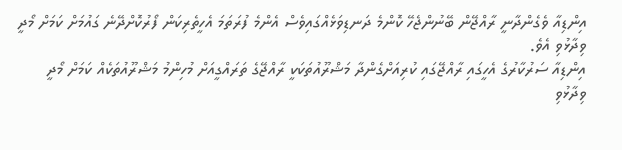އިންޑިއާ ވެގެންދާނީ ރާއްޖޭން ބޭނުންޖެހޭ ކޮންމެ ދަނޑިވަޅެއްގައިވެސް އެންމެ ފުރަތަމަ އެހީތެރިކަން ފޯރުކޮށްދޭނެ ގައުމަށް ކަމަށް މޯދީ ވިދާޅުވި އެވެ.
އިންޑިއާ ސަރުކާރުގެ އެހީގައި ރާއްޖޭގައި ކުރިއަށްގެންދާ މަޝްރޫއުތަކަކީ ރާއްޖޭގެ ތަރައްގީއަށް މުހިންމު މަޝްރޫއުތަކެއް ކަމަށް މޯދީ ވިދާޅުވި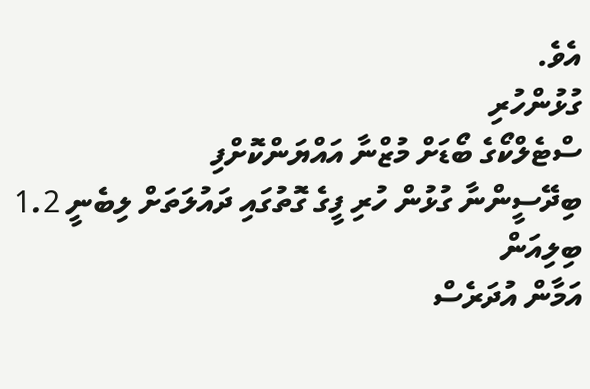އެވެ.
ގުޅުންހުރި
ސްޓެލްކޯގެ ބޯޑަށް މުޒްނާ އައްޔަންކޮށްފި
ބިދޭސީންނާ ގުޅުން ހުރި ފީގެ ގޮތުގައި ދައުލަތަށް ލިބެނީ 1.2 ބިލިއަން
އަމާން އުދަރެސް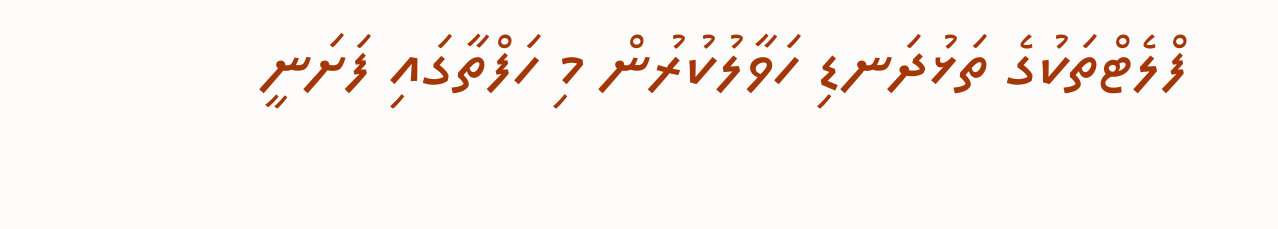ފްލެޓްތަކުގެ ތަޅުދަނޑި ހަވާލުކުރުން މި ހަފްތާގައި ފަށަނީ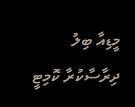މީޑިއާ ބިލު ދިރާސާކުރާ ކޮމިޓީ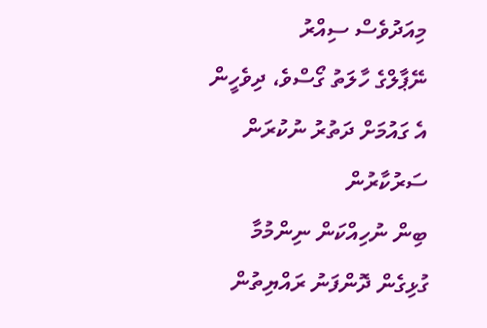މިއަދުވެސް ސިއްރު
ނޭޕާލްގެ ހާލަތު ގޯސްވެ، ދިވެހީން އެ ގައުމަށް ދަތުރު ނުކުރަން ސަރުކާރުން
ބިން ނުހިއްކަން ނިންމުމާ ގުޅިގެން ދޮންފަނު ރައްޔިތުން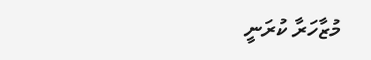މުޒާހަރާ ކުރަނީ